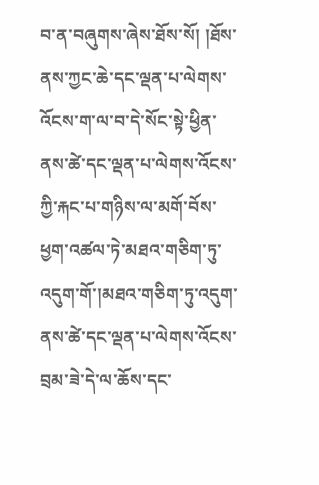བ་ན་བཞུགས་ཞེས་ཐོས་སོ། །ཐོས་ནས་ཀྱང་ཆེ་དང་ལྡན་པ་ལེགས་འོངས་ག་ལ་བ་དེ་སོང་སྟེ་ཕྱིན་ནས་ཚེ་དང་ལྡན་པ་ལེགས་འོངས་ཀྱི་རྐང་པ་གཉིས་ལ་མགོ་བོས་ཕྱག་འཚལ་ཏེ་མཐའ་གཅིག་ཏུ་འདུག་གོ་།མཐའ་གཅིག་ཏུ་འདུག་ནས་ཚེ་དང་ལྡན་པ་ལེགས་འོངས་བྲམ་ཟེ་དེ་ལ་ཆོས་དང་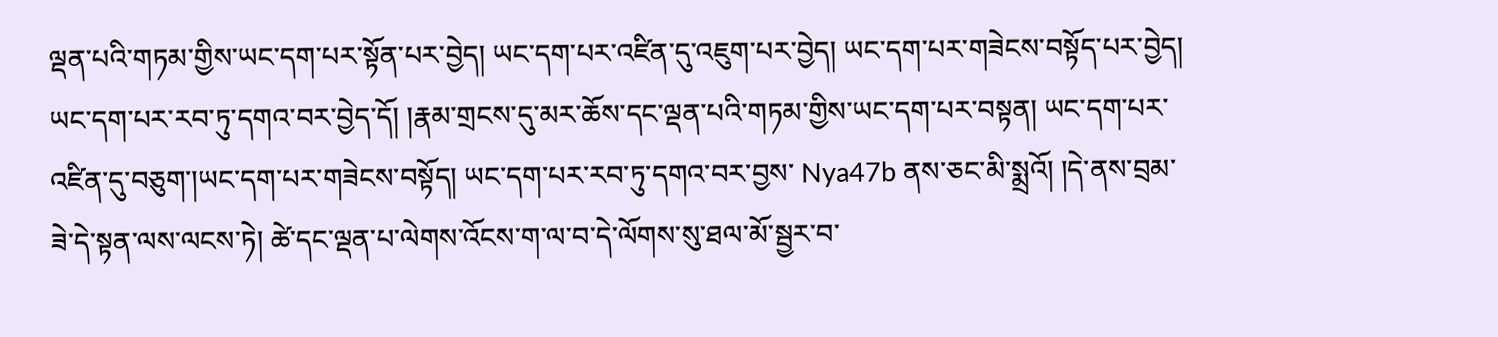ལྡན་པའི་གཏམ་གྱིས་ཡང་དག་པར་སྟོན་པར་བྱེད། ཡང་དག་པར་འཛིན་དུ་འཇུག་པར་བྱེད། ཡང་དག་པར་གཟེངས་བསྟོད་པར་བྱེད། ཡང་དག་པར་རབ་ཏུ་དགའ་བར་བྱེད་དོ། །རྣམ་གྲངས་དུ་མར་ཆོས་དང་ལྡན་པའི་གཏམ་གྱིས་ཡང་དག་པར་བསྟན། ཡང་དག་པར་འཛིན་དུ་བཅུག་།ཡང་དག་པར་གཟེངས་བསྟོད། ཡང་དག་པར་རབ་ཏུ་དགའ་བར་བྱས་ Nya47b ནས་ཅང་མི་སྨྲའོ། །དེ་ནས་བྲམ་ཟེ་དེ་སྟན་ལས་ལངས་ཏེ། ཚེ་དང་ལྡན་པ་ལེགས་འོངས་ག་ལ་བ་དེ་ལོགས་སུ་ཐལ་མོ་སྦྱར་བ་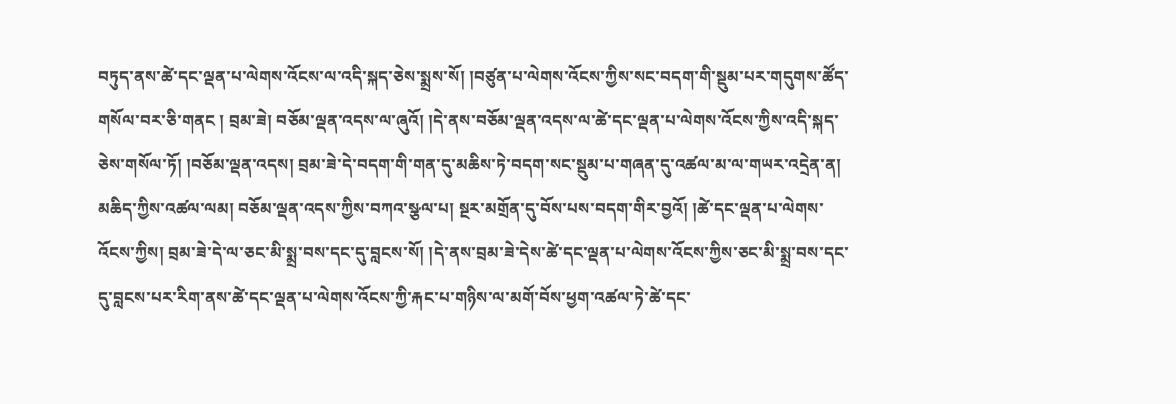བཏུད་ནས་ཚེ་དང་ལྡན་པ་ལེགས་འོངས་ལ་འདི་སྐད་ཅེས་སྨྲས་སོ། །བཙུན་པ་ལེགས་འོངས་ཀྱིས་སང་བདག་གི་སྡུམ་པར་གདུགས་ཚོད་གསོལ་བར་ཅི་གནང ། བྲམ་ཟེ། བཅོམ་ལྡན་འདས་ལ་ཞུའོ། །དེ་ནས་བཅོམ་ལྡན་འདས་ལ་ཚེ་དང་ལྡན་པ་ལེགས་འོངས་ཀྱིས་འདི་སྐད་ཅེས་གསོལ་ཏོ། །བཅོམ་ལྡན་འདས། བྲམ་ཟེ་དེ་བདག་གི་གན་དུ་མཆིས་ཏེ་བདག་སང་སྡུམ་པ་གཞན་དུ་འཚལ་མ་ལ་གཡར་འདྲེན་ན། མཆིད་ཀྱིས་འཚལ་ལམ། བཅོམ་ལྡན་འདས་ཀྱིས་བཀའ་སྩལ་པ། སྔར་མགྲོན་དུ་བོས་པས་བདག་གིར་བྱའོ། །ཚེ་དང་ལྡན་པ་ལེགས་འོངས་ཀྱིས། བྲམ་ཟེ་དེ་ལ་ཅང་མི་སྨྲ་བས་དང་དུ་བླངས་སོ། །དེ་ནས་བྲམ་ཟེ་དེས་ཚེ་དང་ལྡན་པ་ལེགས་འོངས་ཀྱིས་ཅང་མི་སྨྲ་བས་དང་དུ་བླངས་པར་རིག་ནས་ཚེ་དང་ལྡན་པ་ལེགས་འོངས་ཀྱི་རྐང་པ་གཉིས་ལ་མགོ་བོས་ཕྱག་འཚལ་ཏེ་ཚེ་དང་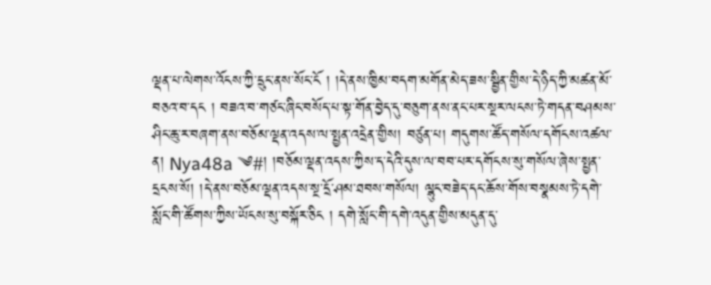ལྡན་པ་ལེགས་འོངས་ཀྱི་དྲུང་ནས་སོང་ངོ ། །དེ་ནས་ཁྱིམ་བདག་མགོན་མེད་ཟས་སྦྱིན་གྱིས་དེ་ཉིད་ཀྱི་མཚན་མོ་བཅའ་བ་དང ། བཟའ་བ་གཙང་ཞིང་བསོད་པ་སྟ་གོན་བྱེད་དུ་བཅུག་ནས་ནང་པར་སྔར་ལངས་ཏེ་གདན་བཤམས་ཤིང་ཆུ་ར་བཞག་ནས་བཅོམ་ལྡན་འདས་ལ་སྤྱན་འདྲེན་གྱིས། བཙུན་པ། གདུགས་ཚོད་གསོལ་དགོངས་འཚལ་ན། Nya48a ༄#། །བཅོམ་ལྡན་འདས་ཀྱིས་ད་དེའི་དུས་ལ་བབ་པར་དགོངས་སུ་གསོལ་ཞེས་སྤྱན་དྲངས་སོ། །དེ་ནས་བཅོམ་ལྡན་འདས་སྔ་དྲོ་ཤམ་ཐབས་གསོལ། ལྷུང་བཟེད་དང་ཆོས་གོས་བསྣམས་ཏེ་དགེ་སློང་གི་ཚོགས་ཀྱིས་ཡོངས་སུ་བསྐོར་ཅིང ། དགེ་སློང་གི་དགེ་འདུན་གྱིས་མདུན་དུ་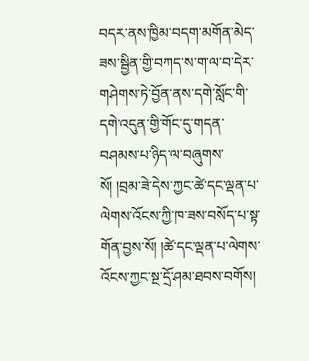བདར་ནས་ཁྱིམ་བདག་མགོན་མེད་ཟས་སྦྱིན་གྱི་བཀད་ས་ག་ལ་བ་དེར་གཤེགས་ཏེ་བྱོན་ནས་དགེ་སློང་གི་དགེ་འདུན་གྱི་གོང་དུ་གདན་བཤམས་པ་ཉིད་ལ་བཞུགས་སོ། །བྲམ་ཟེ་དེས་ཀྱང་ཚེ་དང་ལྡན་པ་ལེགས་འོངས་ཀྱི་ཁ་ཟས་བསོད་པ་སྟ་གོན་བྱས་སོ། །ཚེ་དང་ལྡན་པ་ལེགས་འོངས་ཀྱང་སྔ་དྲོ་ཤམ་ཐབས་བགོས།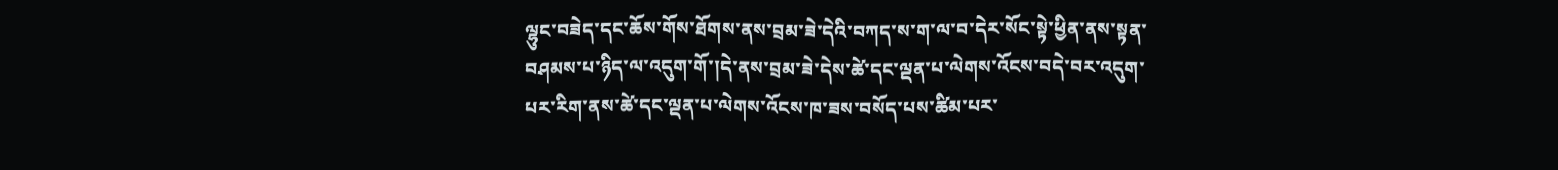ལྷུང་བཟེད་དང་ཆོས་གོས་ཐོགས་ནས་བྲམ་ཟེ་དེའི་བཀད་ས་ག་ལ་བ་དེར་སོང་སྟེ་ཕྱིན་ནས་སྟན་བཤམས་པ་ཉིད་ལ་འདུག་གོ་།དེ་ནས་བྲམ་ཟེ་དེས་ཚེ་དང་ལྡན་པ་ལེགས་འོངས་བདེ་བར་འདུག་པར་རིག་ནས་ཚེ་དང་ལྡན་པ་ལེགས་འོངས་ཁ་ཟས་བསོད་པས་ཚིམ་པར་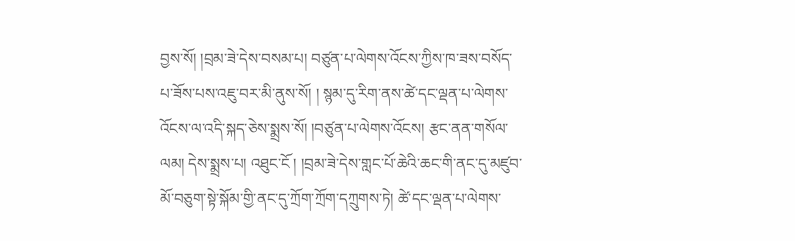བྱས་སོ། །བྲམ་ཟེ་དེས་བསམ་པ། བཙུན་པ་ལེགས་འོངས་ཀྱིས་ཁ་ཟས་བསོད་པ་ཟོས་པས་འཇུ་བར་མི་ནུས་སོ། ། སྙམ་དུ་རིག་ནས་ཚེ་དང་ལྡན་པ་ལེགས་འོངས་ལ་འདི་སྐད་ཅེས་སྨྲས་སོ། །བཙུན་པ་ལེགས་འོངས། རྩང་ནན་གསོལ་ལམ། དེས་སྨྲས་པ། འཐུང་ངོ ། །བྲམ་ཟེ་དེས་གླང་པོ་ཆེའི་ཆང་གི་ནང་དུ་མཛུབ་མོ་བཅུག་སྟེ་སྐོམ་གྱི་ནང་དུ་ཀྲོག་ཀྲོག་དཀྲུགས་ཏེ། ཚེ་དང་ལྡན་པ་ལེགས་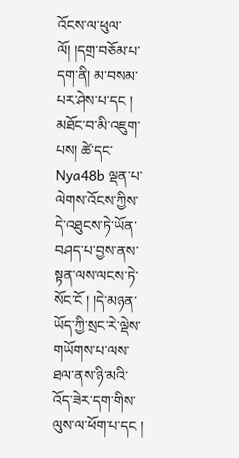འོངས་ལ་ཕུལ་ལོ། །དགྲ་བཅོམ་པ་དག་ནི། མ་བསམ་པར་ཤེས་པ་དང ། མཐོང་བ་མི་འཇུག་པས། ཚེ་དང་ Nya48b ལྡན་པ་ལེགས་འོངས་ཀྱིས་དེ་འཐུངས་ཏེ་ཡོན་བཤད་པ་བྱས་ནས་སྟན་ལས་ལངས་ཏེ་སོང་ངོ ། །དེ་མཉན་ཡོད་ཀྱི་སྲང་རེ་ལྡེས་གཡོགས་པ་ལས་ཐལ་ནས་ཉི་མའི་འོད་ཟེར་དག་གིས་ལུས་ལ་ཕོག་པ་དང །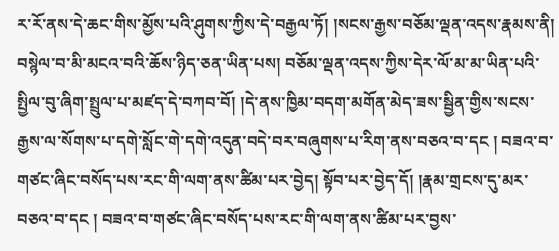ར་རོ་ནས་དེ་ཆང་གིས་མྱོས་པའི་ཤུགས་ཀྱིས་དེ་བརྒྱལ་ཏོ། །སངས་རྒྱས་བཅོམ་ལྡན་འདས་རྣམས་ནི། བསྙེལ་བ་མི་མངའ་བའི་ཆོས་ཉིད་ཅན་ཡིན་པས། བཅོམ་ལྡན་འདས་ཀྱིས་དེར་ལོ་མ་མ་ཡིན་པའི་སྤྱིལ་བུ་ཞིག་སྤྲུལ་པ་མཛད་དེ་བཀབ་བོ། །དེ་ནས་ཁྱིམ་བདག་མགོན་མེད་ཟས་སྦྱིན་གྱིས་སངས་རྒྱས་ལ་སོགས་པ་དགེ་སློང་གེ་དགེ་འདུན་བདེ་བར་བཞུགས་པ་རིག་ནས་བཅའ་བ་དང ། བཟའ་བ་གཙང་ཞིང་བསོད་པས་རང་གི་ལག་ནས་ཚིམ་པར་བྱེད། སྟོབ་པར་བྱེད་དོ། །རྣམ་གྲངས་དུ་མར་བཅའ་བ་དང ། བཟའ་བ་གཙང་ཞིང་བསོད་པས་རང་གི་ལག་ནས་ཚིམ་པར་བྱས་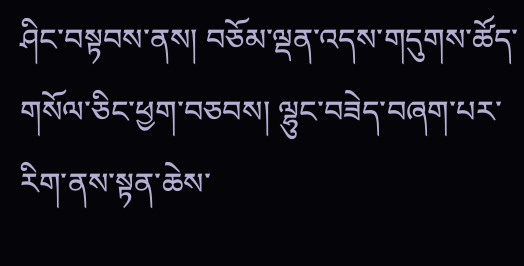ཤིང་བསྟབས་ནས། བཅོམ་ལྡན་འདས་གདུགས་ཚོད་གསོལ་ཅིང་ཕྱག་བཅབས། ལྷུང་བཟེད་བཞག་པར་རིག་ནས་སྟན་ཆེས་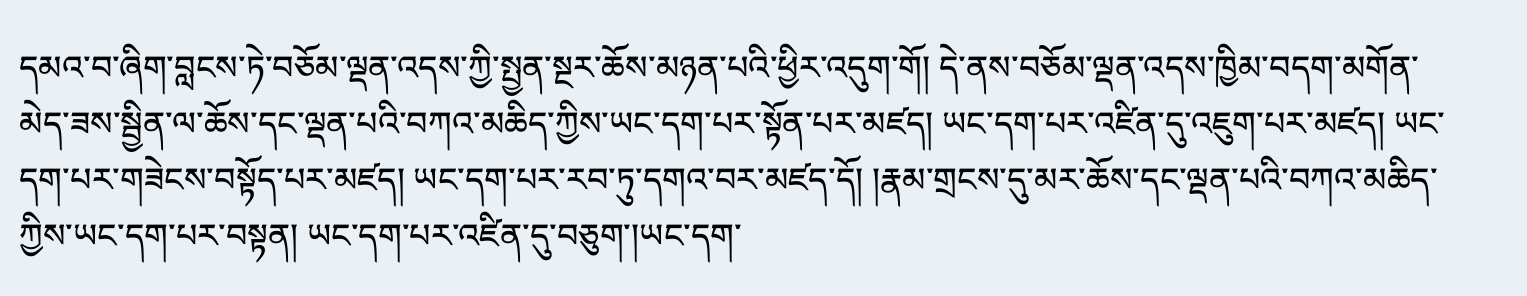དམའ་བ་ཞིག་བླངས་ཏེ་བཅོམ་ལྡན་འདས་ཀྱི་སྤྱན་སྔར་ཆོས་མཉན་པའི་ཕྱིར་འདུག་གོ། དེ་ནས་བཅོམ་ལྡན་འདས་ཁྱིམ་བདག་མགོན་མེད་ཟས་སྦྱིན་ལ་ཆོས་དང་ལྡན་པའི་བཀའ་མཆིད་ཀྱིས་ཡང་དག་པར་སྟོན་པར་མཛད། ཡང་དག་པར་འཛིན་དུ་འཇུག་པར་མཛད། ཡང་དག་པར་གཟེངས་བསྟོད་པར་མཛད། ཡང་དག་པར་རབ་ཏུ་དགའ་བར་མཛད་དོ། །རྣམ་གྲངས་དུ་མར་ཆོས་དང་ལྡན་པའི་བཀའ་མཆིད་ཀྱིས་ཡང་དག་པར་བསྟན། ཡང་དག་པར་འཛིན་དུ་བཅུག་།ཡང་དག་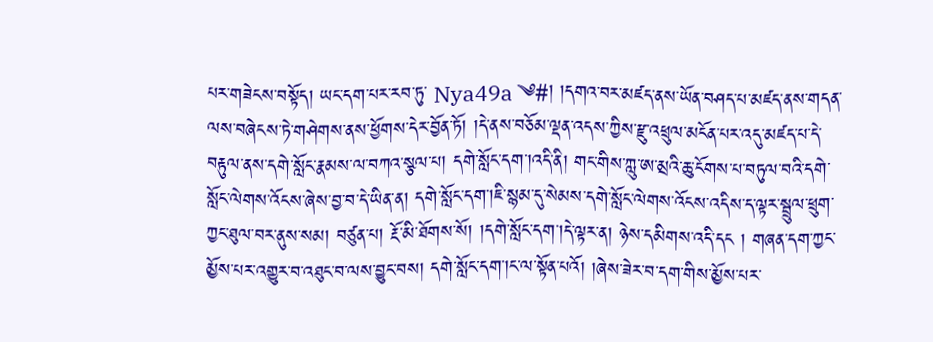པར་གཟེངས་བསྟོད། ཡང་དག་པར་རབ་ཏུ་ Nya49a ༄#། །དགའ་བར་མཛད་ནས་ཡོན་བཤད་པ་མཛད་ནས་གདན་ལས་བཞེངས་ཏེ་གཤེགས་ནས་ཕྱོགས་དེར་བྱོན་ཏོ། །དེ་ནས་བཅོམ་ལྡན་འདས་ཀྱིས་རྫུ་འཕྲུལ་མངོན་པར་འདུ་མཛད་པ་དེ་བརྟུལ་ནས་དགེ་སློང་རྣམས་ལ་བཀའ་སྩལ་པ། དགེ་སློང་དག་།འདི་ནི། གང་གིས་ཀླུ་ཨ་མྲའི་ཆུ་ངོགས་པ་བཏུལ་བའི་དགེ་སློང་ལེགས་འོངས་ཞེས་བྱ་བ་དེ་ཡིན་ན། དགེ་སློང་དག་།ཇི་སྙམ་དུ་སེམས་དགེ་སློང་ལེགས་འོངས་འདིས་ད་ལྟར་སྦྲུལ་ཕྲུག་ཀྱང་ཐུལ་བར་ནུས་སམ། བཙུན་པ། རྔོ་མི་ཐོགས་སོ། །དགེ་སློང་དག་།དེ་ལྟར་ན། ཉེས་དམིགས་འདི་དང ། གཞན་དག་ཀྱང་མྱོས་པར་འགྱུར་བ་འཐུང་བ་ལས་བྱུང་བས། དགེ་སློང་དག་།ང་ལ་སྟོན་པའོ། །ཞེས་ཟེར་བ་དག་གིས་མྱོས་པར་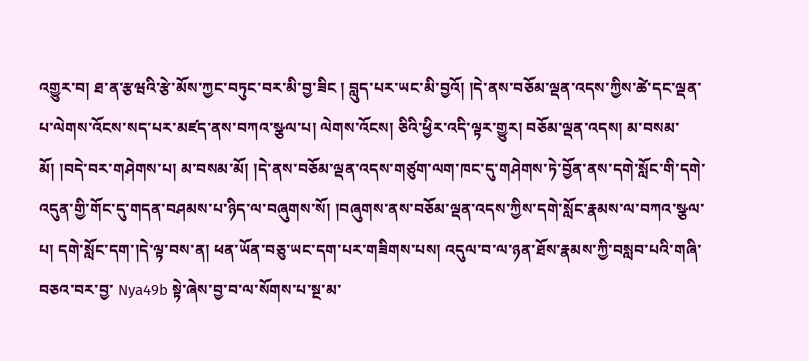འགྱུར་བ། ཐ་ན་རྩཝའི་རྩེ་མོས་ཀྱང་བཏུང་བར་མི་བྱ་ཟིང ། བླུད་པར་ཡང་མི་བྱའོ། །དེ་ནས་བཅོམ་ལྡན་འདས་ཀྱིས་ཚེ་དང་ལྡན་པ་ལེགས་འོངས་སད་པར་མཛད་ནས་བཀའ་སྩལ་པ། ལེགས་འོངས། ཅིའི་ཕྱིར་འདི་ལྟར་གྱུར། བཅོམ་ལྡན་འདས། མ་བསམ་མོ། །བདེ་བར་གཤེགས་པ། མ་བསམ་མོ། །དེ་ནས་བཅོམ་ལྡན་འདས་གཙུག་ལག་ཁང་དུ་གཤེགས་ཏེ་བྱོན་ནས་དགེ་སློང་གི་དགེ་འདུན་གྱི་གོང་དུ་གདན་བཤམས་པ་ཉིད་ལ་བཞུགས་སོ། །བཞུགས་ནས་བཅོམ་ལྡན་འདས་ཀྱིས་དགེ་སློང་རྣམས་ལ་བཀའ་སྩལ་པ། དགེ་སློང་དག་།དེ་ལྟ་བས་ན། ཕན་ཡོན་བཅུ་ཡང་དག་པར་གཟིགས་པས། འདུལ་བ་ལ་ཉན་ཐོས་རྣམས་ཀྱི་བསླབ་པའི་གཞི་བཅའ་བར་བྱ་ Nya49b སྟེ་ཞེས་བྱ་བ་ལ་སོགས་པ་སྔ་མ་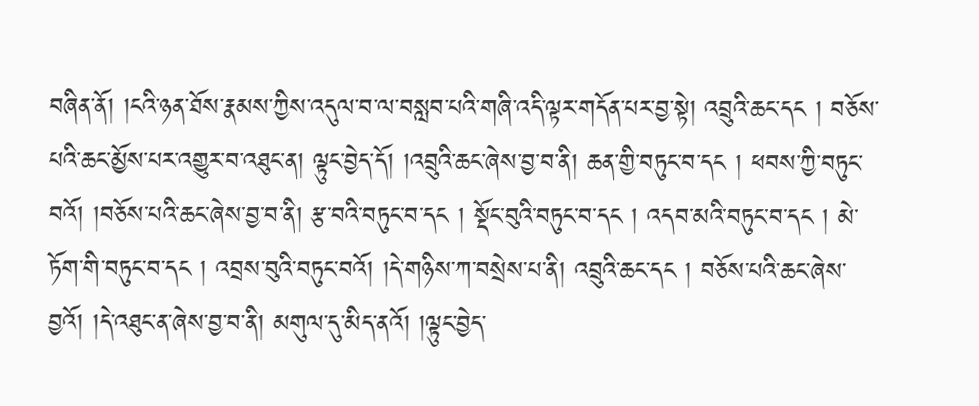བཞིན་ནོ། །ངའི་ཉན་ཐོས་རྣམས་ཀྱིས་འདུལ་བ་ལ་བསླབ་པའི་གཞི་འདི་ལྟར་གདོན་པར་བྱ་སྟེ། འབྲུའི་ཆང་དང ། བཅོས་པའི་ཆང་མྱོས་པར་འགྱུར་བ་འཐུང་ན། ལྟུང་བྱེད་དོ། །འབྲུའི་ཆང་ཞེས་བྱ་བ་ནི། ཆན་གྱི་བཏུང་བ་དང ། ཕབས་ཀྱི་བཏུང་བའོ། །བཅོས་པའི་ཆང་ཞེས་བྱ་བ་ནི། རྩ་བའི་བཏུང་བ་དང ། སྡོང་བུའི་བཏུང་བ་དང ། འདབ་མའི་བཏུང་བ་དང ། མེ་ཏོག་གི་བཏུང་བ་དང ། འབྲས་བུའི་བཏུང་བའོ། །དེ་གཉིས་ཀ་བསྲེས་པ་ནི། འབྲུའི་ཆང་དང ། བཅོས་པའི་ཆང་ཞེས་བྱའོ། །དེ་འཐུང་ན་ཞེས་བྱ་བ་ནི། མགུལ་དུ་མིད་ནའོ། །ལྟུང་བྱེད་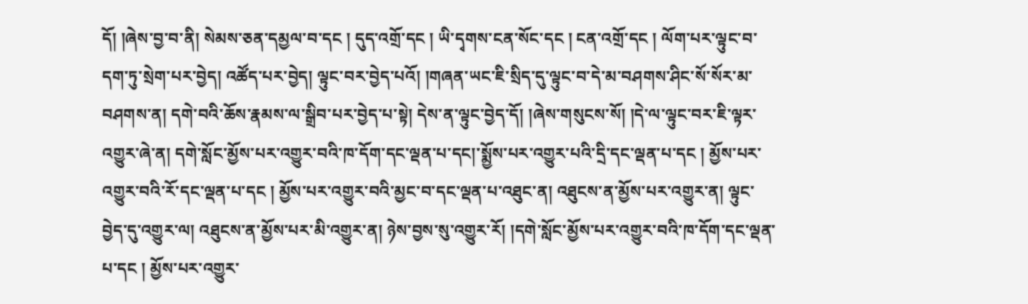དོ། །ཞེས་བྱ་བ་ནི། སེམས་ཅན་དམྱལ་བ་དང ། དུད་འགྲོ་དང ། ཡི་དྭགས་ངན་སོང་དང ། ངན་འགྲོ་དང ། ལོག་པར་ལྟུང་བ་དག་ཏུ་སྲེག་པར་བྱེད། འཚོད་པར་བྱེད། ལྟུང་བར་བྱེད་པའོ། །གཞན་ཡང་ཇི་སྲིད་དུ་ལྟུང་བ་དེ་མ་བཤགས་ཤིང་སོ་སོར་མ་བཤགས་ན། དགེ་བའི་ཆོས་རྣམས་ལ་སྒྲིབ་པར་བྱེད་པ་སྟེ། དེས་ན་ལྟུང་བྱེད་དོ། །ཞེས་གསུངས་སོ། །དེ་ལ་ལྟུང་བར་ཇི་ལྟར་འགྱུར་ཞེ་ན། དགེ་སློང་མྱོས་པར་འགྱུར་བའི་ཁ་དོག་དང་ལྡན་པ་དང།་སྨྱོས་པར་འགྱུར་པའི་དྲི་དང་ལྡན་པ་དང ། མྱོས་པར་འགྱུར་བའི་རོ་དང་ལྡན་པ་དང ། མྱོས་པར་འགྱུར་བའི་མྱང་བ་དང་ལྡན་པ་འཐུང་ན། འཐུངས་ན་མྱོས་པར་འགྱུར་ན། ལྟུང་བྱེད་དུ་འགྱུར་ལ། འཐུངས་ན་མྱོས་པར་མི་འགྱུར་ན། ཉེས་བྱས་སུ་འགྱུར་རོ། །དགེ་སློང་མྱོས་པར་འགྱུར་བའི་ཁ་དོག་དང་ལྡན་པ་དང ། མྱོས་པར་འགྱུར་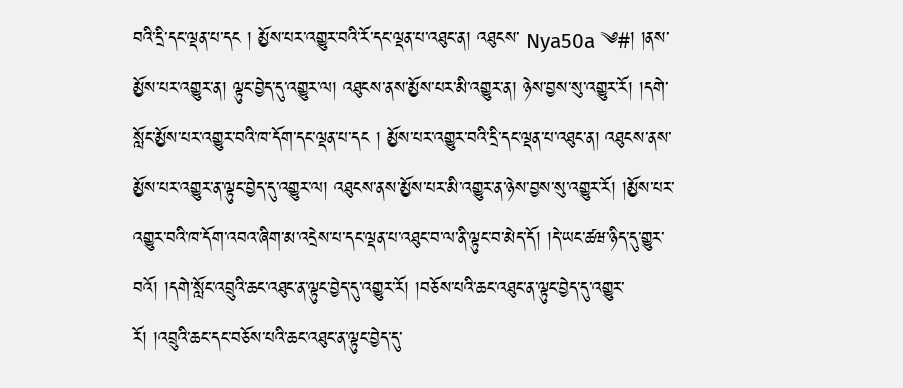བའི་དྲི་དང་ལྡན་པ་དང ། མྱོས་པར་འགྱུར་བའི་རོ་དང་ལྡན་པ་འཐུང་ན། འཐུངས་ Nya50a ༄#། །ནས་མྱོས་པར་འགྱུར་ན། ལྟུང་བྱེད་དུ་འགྱུར་ལ། འཐུངས་ནས་མྱོས་པར་མི་འགྱུར་ན། ཉེས་བྱས་སུ་འགྱུར་རོ། །དགེ་སློང་མྱོས་པར་འགྱུར་བའི་ཁ་དོག་དང་ལྡན་པ་དང ། མྱོས་པར་འགྱུར་བའི་དྲི་དང་ལྡན་པ་འཐུང་ན། འཐུངས་ནས་མྱོས་པར་འགྱུར་ན་ལྟུང་བྱེད་དུ་འགྱུར་ལ། འཐུངས་ནས་མྱོས་པར་མི་འགྱུར་ན་ཉེས་བྱས་སུ་འགྱུར་རོ། །མྱོས་པར་འགྱུར་བའི་ཁ་དོག་འབའ་ཞིག་མ་འདྲེས་པ་དང་ལྡན་པ་འཐུང་བ་ལ་ནི་ལྟུང་བ་མེད་དོ། །དེ་ཡང་ཚཝ་ཉིད་དུ་གྱུར་བའོ། །དགེ་སློང་འབྲུའི་ཆང་འཐུང་ན་ལྟུང་བྱེད་དུ་འགྱུར་རོ། །བཅོས་པའི་ཆང་འཐུང་ན་ལྟུང་བྱེད་དུ་འགྱུར་རོ། །འབྲུའི་ཆང་དང་བཅོས་པའི་ཆང་འཐུང་ན་ལྟུང་བྱེད་དུ་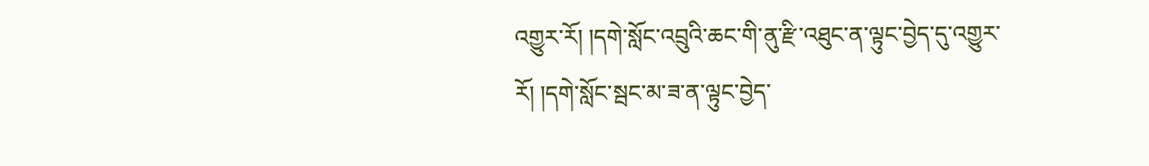འགྱུར་རོ། །དགེ་སློང་འབྲུའི་ཆང་གི་ནུ་རྫི་འཐུང་ན་ལྟུང་བྱེད་དུ་འགྱུར་རོ། །དགེ་སློང་སྦང་མ་ཟ་ན་ལྟུང་བྱེད་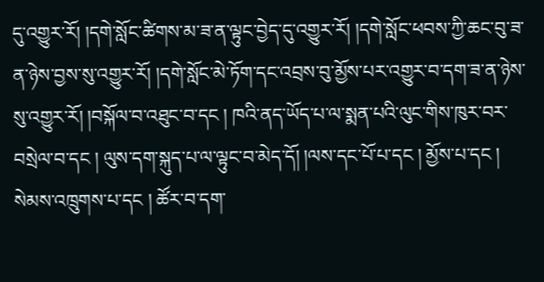དུ་འགྱུར་རོ། །དགེ་སློང་ཚིགས་མ་ཟ་ན་ལྟུང་བྱེད་དུ་འགྱུར་རོ། །དགེ་སློང་ཕབས་ཀྱི་ཆང་བུ་ཟ་ན་ཉེས་བྱས་སུ་འགྱུར་རོ། །དགེ་སློང་མེ་ཏོག་དང་འབྲས་བུ་མྱོས་པར་འགྱུར་བ་དག་ཟ་ན་ཉེས་སུ་འགྱུར་རོ། །བསྐོལ་བ་འཐུང་བ་དང ། ཁའི་ནད་ཡོད་པ་ལ་སྨན་པའི་ལུང་གིས་ཁུར་བར་བསྲེལ་བ་དང ། ལུས་དག་སྐུད་པ་ལ་ལྟུང་བ་མེད་དོ། །ལས་དང་པོ་པ་དང ། མྱོས་པ་དང ། སེམས་འཁྲུགས་པ་དང ། ཚོར་བ་དག་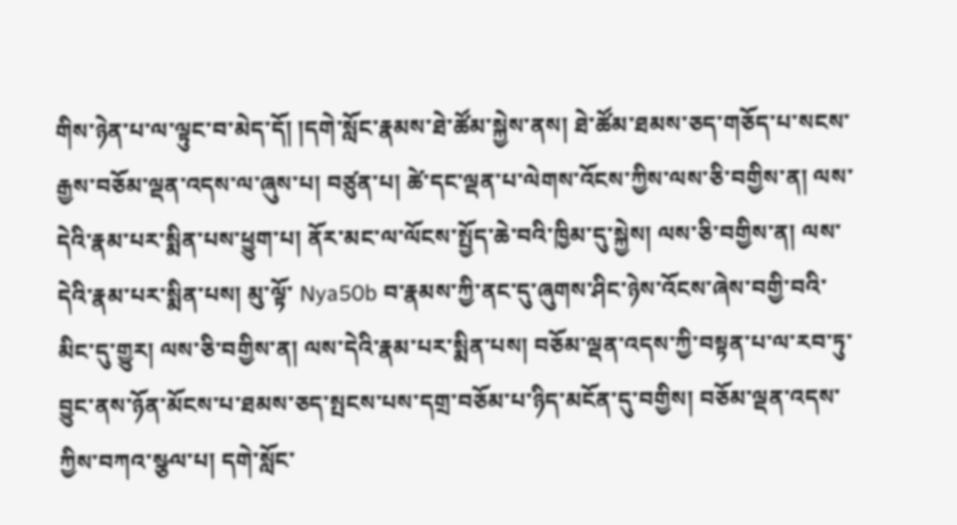གིས་ཉེན་པ་ལ་ལྟུང་བ་མེད་དོ། །དགེ་སློང་རྣམས་ཐེ་ཚོམ་སྐྱེས་ནས། ཐེ་ཚོམ་ཐམས་ཅད་གཅོད་པ་སངས་རྒྱས་བཅོམ་ལྡན་འདས་ལ་ཞུས་པ། བཙུན་པ། ཚེ་དང་ལྡན་པ་ལེགས་འོངས་ཀྱིས་ལས་ཅི་བགྱིས་ན། ལས་དེའི་རྣམ་པར་སྨིན་པས་ཕྱུག་པ། ནོར་མང་ལ་ལོངས་སྤྱོད་ཆེ་བའི་ཁྱིམ་དུ་སྐྱེས། ལས་ཅི་བགྱིས་ན། ལས་དེའི་རྣམ་པར་སྨིན་པས། མུ་ལྟོ་ Nya50b བ་རྣམས་ཀྱི་ནང་དུ་ཞུགས་ཤིང་ཉེས་འོངས་ཞེས་བགྱི་བའི་མིང་དུ་གྱུར། ལས་ཅི་བགྱིས་ན། ལས་དེའི་རྣམ་པར་སྨིན་པས། བཅོམ་ལྡན་འདས་ཀྱི་བསྟན་པ་ལ་རབ་ཏུ་བྱུང་ནས་ཉོན་མོངས་པ་ཐམས་ཅད་སྤངས་པས་དགྲ་བཅོམ་པ་ཉིད་མངོན་དུ་བགྱིས། བཅོམ་ལྡན་འདས་ཀྱིས་བཀའ་སྩལ་པ། དགེ་སློང་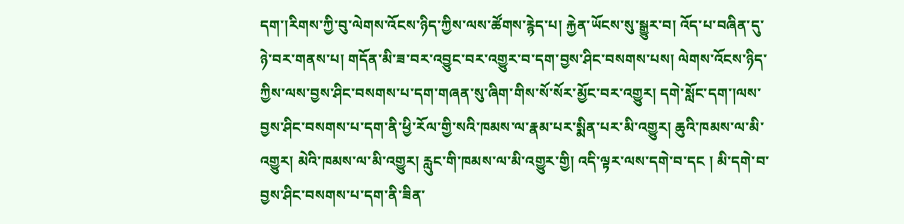དག་།རིགས་ཀྱི་བུ་ལེགས་འོངས་ཉིད་ཀྱིས་ལས་ཚོགས་རྙེད་པ། རྐྱེན་ཡོངས་སུ་སྒྱུར་བ། འོད་པ་བཞིན་དུ་ཉེ་བར་གནས་པ། གདོན་མི་ཟ་བར་འབྱུང་བར་འགྱུར་བ་དག་བྱས་ཤིང་བསགས་པས། ལེགས་འོངས་ཉིད་ཀྱིས་ལས་བྱས་ཤིང་བསགས་པ་དག་གཞན་སུ་ཞིག་གིས་སོ་སོར་མྱོང་བར་འགྱུར། དགེ་སློང་དག་།ལས་བྱས་ཤིང་བསགས་པ་དག་ནི་ཕྱི་རོལ་གྱི་སའི་ཁམས་ལ་རྣམ་པར་སྨིན་པར་མི་འགྱུར། ཆུའི་ཁམས་ལ་མི་འགྱུར། མེའི་ཁམས་ལ་མི་འགྱུར། རླུང་གི་ཁམས་ལ་མི་འགྱུར་གྱི། འདི་ལྟར་ལས་དགེ་བ་དང ། མི་དགེ་བ་བྱས་ཤིང་བསགས་པ་དག་ནི་ཟིན་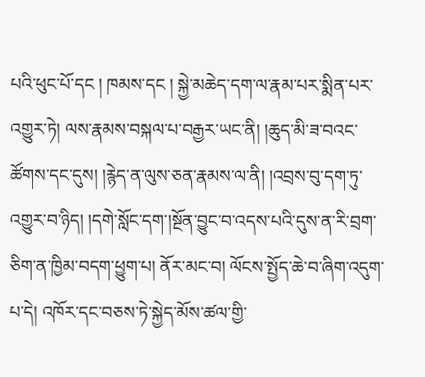པའི་ཕུང་པོ་དང ། ཁམས་དང ། སྐྱེ་མཆེད་དག་ལ་རྣམ་པར་སྨིན་པར་འགྱུར་ཏེ། ལས་རྣམས་བསྐལ་པ་བརྒྱར་ཡང་ནི། །ཆུད་མི་ཟ་བའང་ཚོགས་དང་དུས། །རྙེད་ན་ལུས་ཅན་རྣམས་ལ་ནི། །འབྲས་བུ་དག་ཏུ་འགྱུར་བ་ཉིད། །དགེ་སློང་དག་།སྔོན་བྱུང་བ་འདས་པའི་དུས་ན་རི་བྲག་ཅིག་ན་ཁྱིམ་བདག་ཕྱུག་པ། ནོར་མང་བ། ལོངས་སྤྱོད་ཆེ་བ་ཞིག་འདུག་པ་དེ། འཁོར་དང་བཅས་ཏེ་སྐྱེད་མོས་ཚལ་གྱི་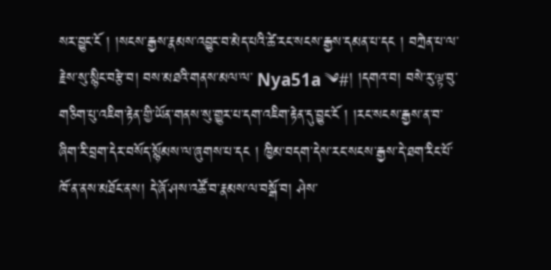སར་བྱུང་ངོ ། །སངས་རྒྱས་རྣམས་འབྱུང་བ་མེད་པའི་ཚེ་རང་སངས་རྒྱས་དམན་པ་དང ། བཀྲེན་པ་ལ་རྗེས་སུ་སྙིང་བརྩེ་བ། བས་མཐའི་གནས་མལ་ལ་ Nya51a ༄#། །དགའ་བ། བསེ་རུ་ལྟ་བུ་གཅིག་པུ་འཇིག་རྟེན་གྱི་ཡོན་གནས་སུ་གྱུར་པ་དག་འཇིག་རྟེན་དུ་བྱུང་ངོ ། །རང་སངས་རྒྱས་ན་བ་ཞིག་རི་བྲག་དེར་བསོད་སྙོམས་ལ་ཞུགས་པ་དང ། ཁྱིམ་བདག་དེས་རང་སངས་རྒྱས་དེ་ཐག་རིང་པོ་ཁོ་ན་ནས་མཐོང་ནས། དེ་ཞོ་ཤས་འཚོ་བ་རྣམས་ལ་བསྒོ་བ། ཤེས་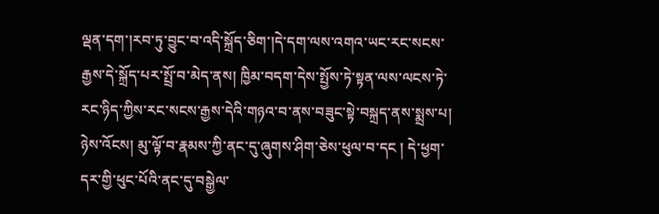ལྡན་དག་།རབ་ཏུ་བྱུང་བ་འདི་སྐྲོད་ཅིག་།དེ་དག་ལས་འགའ་ཡང་རང་སངས་རྒྱས་དེ་སྐྲོད་པར་སྤྲོ་བ་མེད་ནས། ཁྱིམ་བདག་དེས་སྤྱོས་ཏེ་སྟན་ལས་ལངས་ཏེ་རང་ཉིད་ཀྱིས་རང་སངས་རྒྱས་དེའི་གཉའ་བ་ནས་བཟུང་སྟེ་བསྐྲད་ནས་སྨྲས་པ། ཉེས་འོངས། མུ་ལྟོ་བ་རྣམས་ཀྱི་ནང་དུ་ཞུགས་ཤིག་ཅེས་ཕུལ་བ་དང ། དེ་ཕྱག་དར་གྱི་ཕུང་པོའི་ནང་དུ་བསྒྱེལ་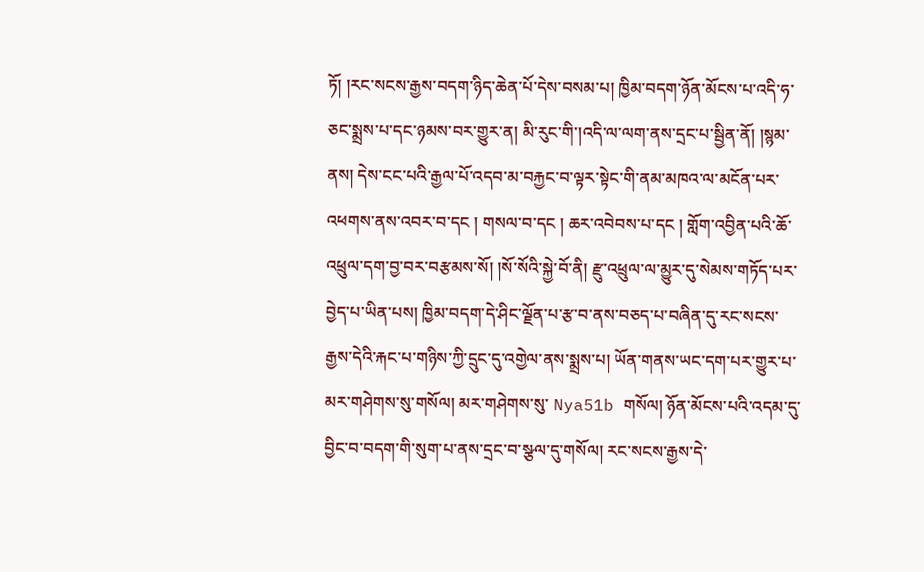ཏོ། །རང་སངས་རྒྱས་བདག་ཉིད་ཆེན་པོ་དེས་བསམ་པ། ཁྱིམ་བདག་ཉོན་མོངས་པ་འདི་ཧ་ཅང་སྨྲས་པ་དང་ཉམས་བར་གྱུར་ན། མི་རུང་གི་།འདི་ལ་ལག་ནས་དྲང་པ་སྦྱིན་ནོ། །སྙམ་ནས། དེས་ངང་པའི་རྒྱལ་པོ་འདབ་མ་བརྐྱང་བ་ལྟར་སྟེང་གི་ནམ་མཁའ་ལ་མངོན་པར་འཕགས་ནས་འབར་བ་དང ། གསལ་བ་དང ། ཆར་འབེབས་པ་དང ། གློག་འབྱིན་པའི་ཆོ་འཕྲུལ་དག་བྱ་བར་བརྩམས་སོ། །སོ་སོའི་སྐྱེ་བོ་ནི། རྫུ་འཕྲུལ་ལ་མྱུར་དུ་སེམས་གཏོད་པར་བྱེད་པ་ཡིན་པས། ཁྱིམ་བདག་དེ་ཤིང་ལྗོན་པ་རྩ་བ་ནས་བཅད་པ་བཞིན་དུ་རང་སངས་རྒྱས་དེའི་རྐང་པ་གཉིས་ཀྱི་དྲུང་དུ་འགྱེལ་ནས་སྨྲས་པ། ཡོན་གནས་ཡང་དག་པར་གྱུར་པ་མར་གཤེགས་སུ་གསོལ། མར་གཤེགས་སུ་ Nya51b གསོལ། ཉོན་མོངས་པའི་འདམ་དུ་བྱིང་བ་བདག་གི་སུག་པ་ནས་དྲང་བ་སྩལ་དུ་གསོལ། རང་སངས་རྒྱས་དེ་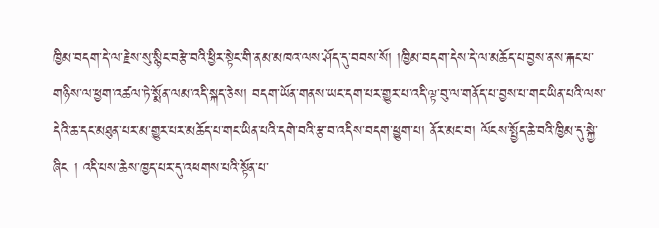ཁྱིམ་བདག་དེ་ལ་རྗེས་སུ་སྙིང་བརྩེ་བའི་ཕྱིར་སྟེང་གི་ནམ་མཁའ་ལས་ཤོད་དུ་བབས་སོ། །ཁྱིམ་བདག་དེས་དེ་ལ་མཆོད་པ་བྱས་ནས་རྐང་པ་གཉིས་ལ་ཕྱག་འཚལ་ཏེ་སྨོན་ལམ་འདི་སྐད་ཅེས། བདག་ཡོན་གནས་ཡང་དག་པར་གྱུར་པ་འདི་ལྟ་བུ་ལ་གནོད་པ་བྱས་པ་གང་ཡིན་པའི་ལས་དེའི་ཆ་དང་མཐུན་པར་མ་གྱུར་པར་མཆོད་པ་གང་ཡིན་པའི་དགེ་བའི་རྩ་བ་འདིས་བདག་ཕྱུག་པ། ནོར་མང་བ། ལོངས་སྤྱོད་ཆེ་བའི་ཁྱིམ་དུ་སྐྱེ་ཞིང ། འདི་པས་ཆེས་ཁྱད་པར་དུ་འཕགས་པའི་སྟོན་པ་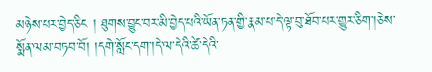མཉེས་པར་བྱེད་ཅིང ། ཐུགས་བྱུང་བར་མི་བྱེད་པའི་ཡོན་ཏན་གྱི་རྣམ་པ་དེ་ལྟ་བུ་ཐོབ་པར་གྱུར་ཅིག་།ཅེས་སྨོན་ལམ་བཏབ་བོ། །དགེ་སློང་དག་།དེ་ལ་དེའི་ཚེ་དེའི་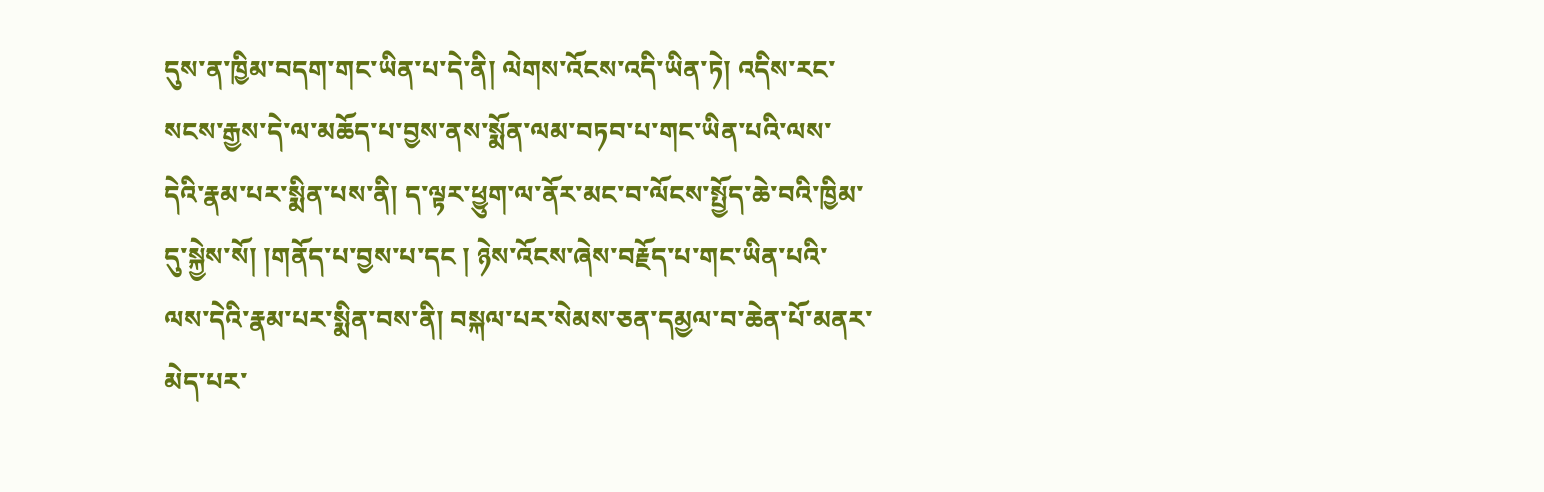དུས་ན་ཁྱིམ་བདག་གང་ཡིན་པ་དེ་ནི། ལེགས་འོངས་འདི་ཡིན་ཏེ། འདིས་རང་སངས་རྒྱས་དེ་ལ་མཆོད་པ་བྱས་ནས་སྨོན་ལམ་བཏབ་པ་གང་ཡིན་པའི་ལས་དེའི་རྣམ་པར་སྨིན་པས་ནི། ད་ལྟར་ཕྱུག་ལ་ནོར་མང་བ་ལོངས་སྤྱོད་ཆེ་བའི་ཁྱིམ་དུ་སྐྱེས་སོ། །གནོད་པ་བྱས་པ་དང ། ཉེས་འོངས་ཞེས་བརྗོད་པ་གང་ཡིན་པའི་ལས་དེའི་རྣམ་པར་སྨིན་བས་ནི། བསྐལ་པར་སེམས་ཅན་དམྱལ་བ་ཆེན་པོ་མནར་མེད་པར་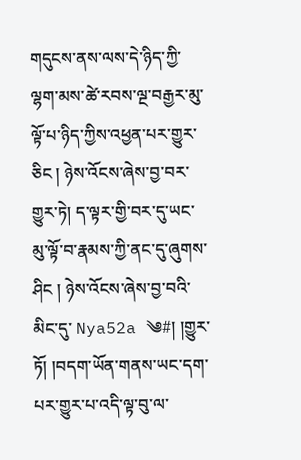གདུངས་ནས་ལས་དེ་ཉིད་ཀྱི་ལྷག་མས་ཚེ་རབས་ལྔ་བརྒྱར་མུ་ལྟོ་པ་ཉིད་ཀྱིས་འཕྱན་པར་གྱུར་ཅིང ། ཉེས་འོངས་ཞེས་བྱ་བར་གྱུར་ཏེ། ད་ལྟར་གྱི་བར་དུ་ཡང་མུ་ལྟོ་བ་རྣམས་ཀྱི་ནང་དུ་ཞུགས་ཤིང ། ཉེས་འོངས་ཞེས་བྱ་བའི་མིང་དུ་ Nya52a ༄#། །གྱུར་ཏོ། །བདག་ཡོན་གནས་ཡང་དག་པར་གྱུར་པ་འདི་ལྟ་བུ་ལ་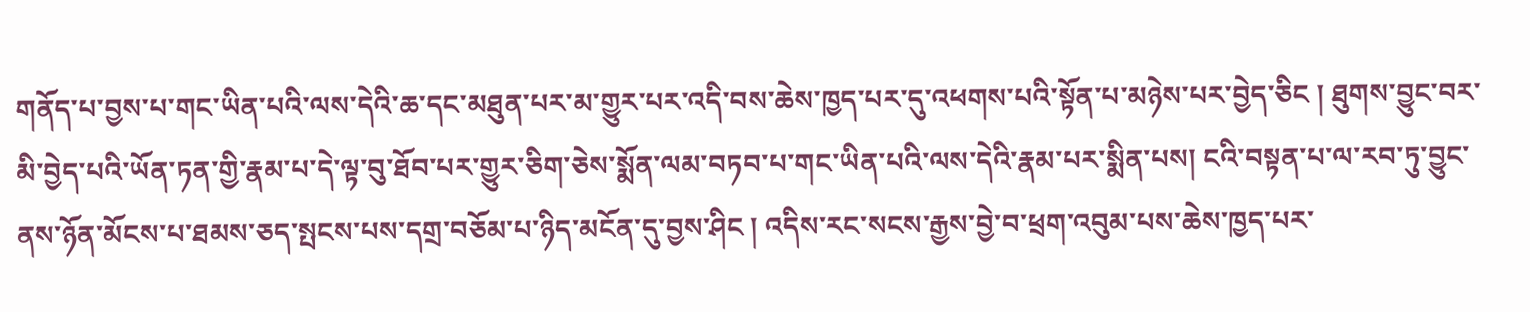གནོད་པ་བྱས་པ་གང་ཡིན་པའི་ལས་དེའི་ཆ་དང་མཐུན་པར་མ་གྱུར་པར་འདི་བས་ཆེས་ཁྱད་པར་དུ་འཕགས་པའི་སྟོན་པ་མཉེས་པར་བྱེད་ཅིང ། ཐུགས་བྱུང་བར་མི་བྱེད་པའི་ཡོན་ཏན་གྱི་རྣམ་པ་དེ་ལྟ་བུ་ཐོབ་པར་གྱུར་ཅིག་ཅེས་སྨོན་ལམ་བཏབ་པ་གང་ཡིན་པའི་ལས་དེའི་རྣམ་པར་སྨིན་པས། ངའི་བསྟན་པ་ལ་རབ་ཏུ་བྱུང་ནས་ཉོན་མོངས་པ་ཐམས་ཅད་སྤངས་པས་དགྲ་བཅོམ་པ་ཉིད་མངོན་དུ་བྱས་ཤིང ། འདིས་རང་སངས་རྒྱས་བྱེ་བ་ཕྲག་འབུམ་པས་ཆེས་ཁྱད་པར་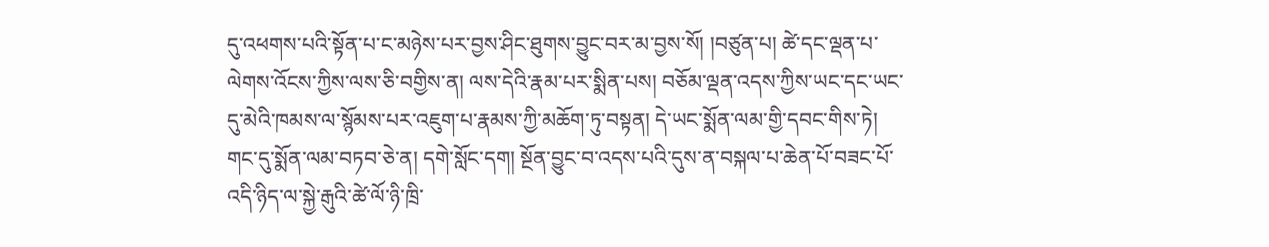དུ་འཕགས་པའི་སྟོན་པ་ང་མཉེས་པར་བྱས་ཤིང་ཐུགས་བྱུང་བར་མ་བྱས་སོ། །བཙུན་པ། ཚེ་དང་ལྡན་པ་ལེགས་འོངས་ཀྱིས་ལས་ཅི་བགྱིས་ན། ལས་དེའི་རྣམ་པར་སྨིན་པས། བཅོམ་ལྡན་འདས་ཀྱིས་ཡང་དང་ཡང་དུ་མེའི་ཁམས་ལ་སྙོམས་པར་འཇུག་པ་རྣམས་ཀྱི་མཆོག་ཏུ་བསྟན། དེ་ཡང་སྨོན་ལམ་གྱི་དབང་གིས་ཏེ། གང་དུ་སྨོན་ལམ་བཏབ་ཅེ་ན། དགེ་སློང་དག། སྔོན་བྱུང་བ་འདས་པའི་དུས་ན་བསྐལ་པ་ཆེན་པོ་བཟང་པོ་འདི་ཉིད་ལ་སྐྱེ་རྒུའི་ཚེ་ལོ་ཉི་ཁྲི་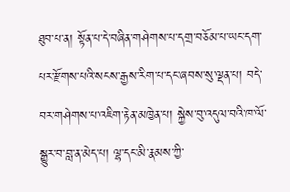ཐུབ་པ་ན། སྟོན་པ་དེ་བཞིན་གཤེགས་པ་དགྲ་བཅོམ་པ་ཡང་དག་པར་རྫོགས་པའི་སངས་རྒྱས་རིག་པ་དང་ཞབས་སུ་ལྡན་པ། བདེ་བར་གཤེགས་པ་འཇིག་རྟེན་མཁྱེན་པ། སྐྱེས་བུ་འདུལ་བའི་ཁ་ལོ་སྒྱུར་བ་བླ་ན་མེད་པ། ལྷ་དང་མི་རྣམས་ཀྱི་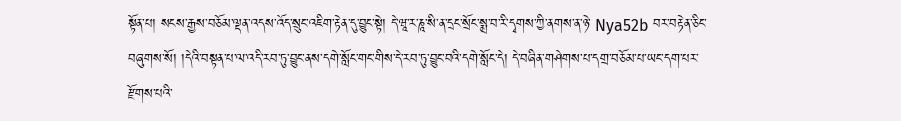སྟོན་པ། སངས་རྒྱས་བཅོམ་ལྡན་འདས་འོད་སྲུང་འཇིག་རྟེན་དུ་བྱུང་སྟེ། དེ་ཝཱ་ར་ཎཱ་སི་ན་དྲང་སྲོང་སྨྲ་བ་རི་དྭགས་ཀྱི་ནགས་ན་ཉེ་ Nya52b བར་བརྟེན་ཅིང་བཞུགས་སོ། །དེའི་བསྟན་པ་ལ་འདི་རབ་ཏུ་བྱུང་ནས་དགེ་སློང་གང་གིས་དེ་རབ་ཏུ་བྱུང་བའི་དགེ་སློང་དེ། དེ་བཞིན་གཤེགས་པ་དགྲ་བཅོམ་པ་ཡང་དག་པར་རྫོགས་པའི་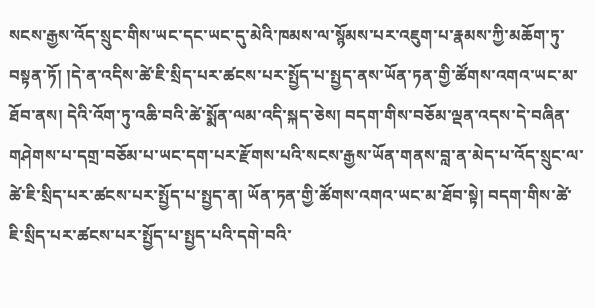སངས་རྒྱས་འོད་སྲུང་གིས་ཡང་དང་ཡང་དུ་མེའི་ཁམས་ལ་སྙོམས་པར་འཇུག་པ་རྣམས་ཀྱི་མཆོག་ཏུ་བསྟན་ཏོ། །དེ་ན་འདིས་ཚེ་ཇི་སྲིད་པར་ཚངས་པར་སྤྱོད་པ་སྤྱད་ནས་ཡོན་ཏན་གྱི་ཚོགས་འགའ་ཡང་མ་ཐོབ་ནས། དེའི་འོག་ཏུ་འཆི་བའི་ཚེ་སྨོན་ལམ་འདི་སྐད་ཅེས། བདག་གིས་བཅོམ་ལྡན་འདས་དེ་བཞིན་གཤེགས་པ་དགྲ་བཅོམ་པ་ཡང་དག་པར་རྫོགས་པའི་སངས་རྒྱས་ཡོན་གནས་བླ་ན་མེད་པ་འོད་སྲུང་ལ་ཚེ་ཇི་སྲིད་པར་ཚངས་པར་སྤྱོད་པ་སྤྱད་ན། ཡོན་ཏན་གྱི་ཚོགས་འགའ་ཡང་མ་ཐོབ་སྟེ། བདག་གིས་ཚེ་ཇི་སྲིད་པར་ཚངས་པར་སྤྱོད་པ་སྤྱད་པའི་དགེ་བའི་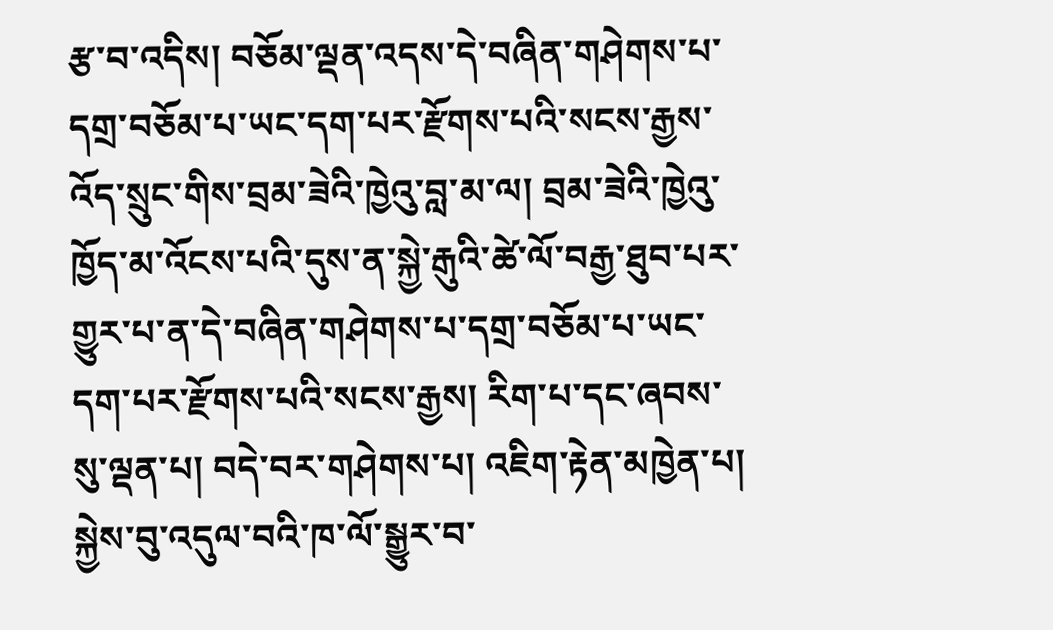རྩ་བ་འདིས། བཅོམ་ལྡན་འདས་དེ་བཞིན་གཤེགས་པ་དགྲ་བཅོམ་པ་ཡང་དག་པར་རྫོགས་པའི་སངས་རྒྱས་འོད་སྲུང་གིས་བྲམ་ཟེའི་ཁྱེའུ་བླ་མ་ལ། བྲམ་ཟེའི་ཁྱེའུ་ཁྱོད་མ་འོངས་པའི་དུས་ན་སྐྱེ་རྒུའི་ཚེ་ལོ་བརྒྱ་ཐུབ་པར་གྱུར་པ་ན་དེ་བཞིན་གཤེགས་པ་དགྲ་བཅོམ་པ་ཡང་དག་པར་རྫོགས་པའི་སངས་རྒྱས། རིག་པ་དང་ཞབས་སུ་ལྡན་པ། བདེ་བར་གཤེགས་པ། འཇིག་རྟེན་མཁྱེན་པ། སྐྱེས་བུ་འདུལ་བའི་ཁ་ལོ་སྒྱུར་བ་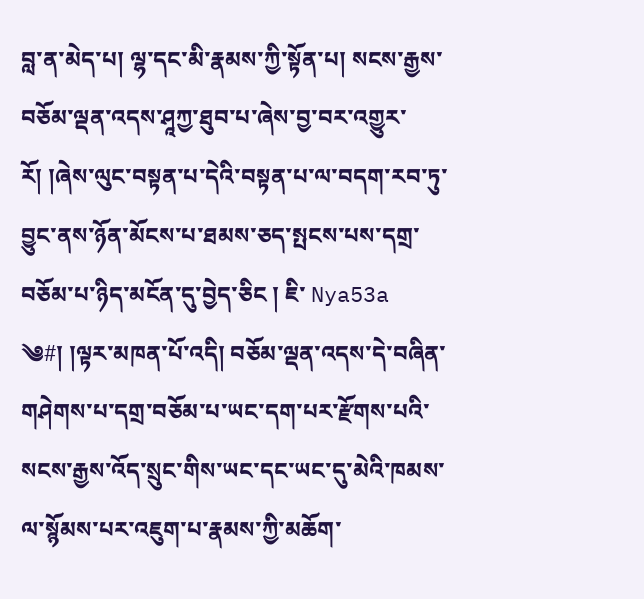བླ་ན་མེད་པ། ལྷ་དང་མི་རྣམས་ཀྱི་སྟོན་པ། སངས་རྒྱས་བཅོམ་ལྡན་འདས་ཤཱཀྱ་ཐུབ་པ་ཞེས་བྱ་བར་འགྱུར་རོ། །ཞེས་ལུང་བསྟན་པ་དེའི་བསྟན་པ་ལ་བདག་རབ་ཏུ་བྱུང་ནས་ཉོན་མོངས་པ་ཐམས་ཅད་སྤངས་པས་དགྲ་བཅོམ་པ་ཉིད་མངོན་དུ་བྱེད་ཅིང ། ཇི་ Nya53a ༄#། །ལྟར་མཁན་པོ་འདི། བཅོམ་ལྡན་འདས་དེ་བཞིན་གཤེགས་པ་དགྲ་བཅོམ་པ་ཡང་དག་པར་རྫོགས་པའི་སངས་རྒྱས་འོད་སྲུང་གིས་ཡང་དང་ཡང་དུ་མེའི་ཁམས་ལ་སྙོམས་པར་འཇུག་པ་རྣམས་ཀྱི་མཆོག་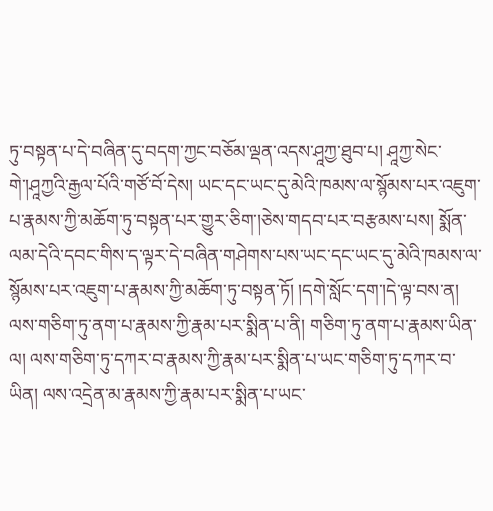ཏུ་བསྟན་པ་དེ་བཞིན་དུ་བདག་ཀྱང་བཅོམ་ལྡན་འདས་ཤཱཀྱ་ཐུབ་པ། ཤཱཀྱ་སེང་གེ་།ཤཱཀྱའི་རྒྱལ་པོའི་གཙོ་བོ་དེས། ཡང་དང་ཡང་དུ་མེའི་ཁམས་ལ་སྙོམས་པར་འཇུག་པ་རྣམས་ཀྱི་མཆོག་ཏུ་བསྟན་པར་གྱུར་ཅིག་།ཅེས་གདབ་པར་བརྩམས་པས། སྨོན་ལམ་དེའི་དབང་གིས་ད་ལྟར་དེ་བཞིན་གཤེགས་པས་ཡང་དང་ཡང་དུ་མེའི་ཁམས་ལ་སྙོམས་པར་འཇུག་པ་རྣམས་ཀྱི་མཆོག་ཏུ་བསྟན་ཏོ། །དགེ་སློང་དག་།དེ་ལྟ་བས་ན། ལས་གཅིག་ཏུ་ནག་པ་རྣམས་ཀྱི་རྣམ་པར་སྨིན་པ་ནི། གཅིག་ཏུ་ནག་པ་རྣམས་ཡིན་ལ། ལས་གཅིག་ཏུ་དཀར་བ་རྣམས་ཀྱི་རྣམ་པར་སྨིན་པ་ཡང་གཅིག་ཏུ་དཀར་བ་ཡིན། ལས་འདྲེན་མ་རྣམས་ཀྱི་རྣམ་པར་སྨིན་པ་ཡང་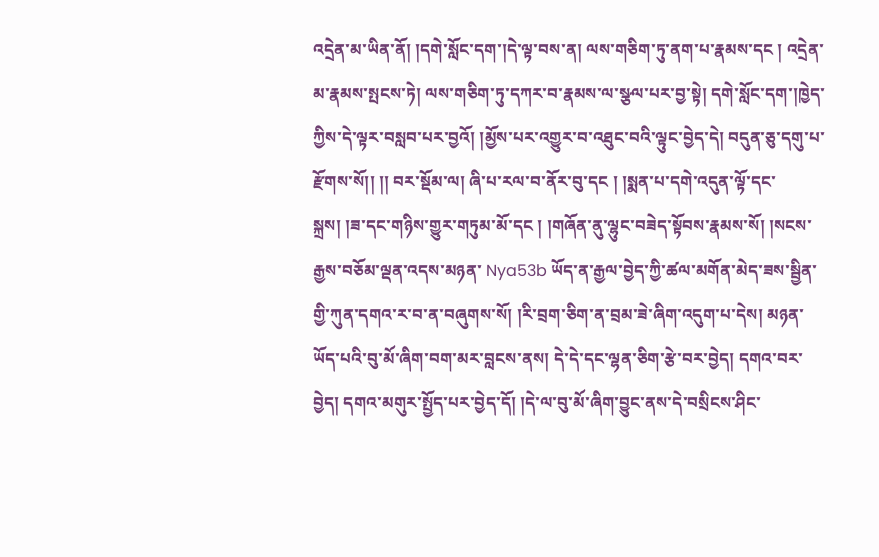འདྲེན་མ་ཡིན་ནོ། །དགེ་སློང་དག་།དེ་ལྟ་བས་ན། ལས་གཅིག་ཏུ་ནག་པ་རྣམས་དང ། འདྲེན་མ་རྣམས་སྤངས་ཏེ། ལས་གཅིག་ཏུ་དཀར་བ་རྣམས་ལ་སྩལ་པར་བྱ་སྟེ། དགེ་སློང་དག་།ཁྱེད་ཀྱིས་དེ་ལྟར་བསླབ་པར་བྱའོ། །མྱོས་པར་འགྱུར་བ་འཐུང་བའི་ལྟུང་བྱེད་དེ། བདུན་ཅུ་དགུ་པ་རྫོགས་སོ།། །། བར་སྡོམ་ལ། ཞི་པ་རལ་བ་ནོར་བུ་དང ། །སྨན་པ་དགེ་འདུན་ལྟོ་དང་སྐྲས། །ཟ་དང་གཉིས་གྱུར་གཏུམ་མོ་དང ། །གཞོན་ནུ་ལྷུང་བཟེད་སྟོབས་རྣམས་སོ། །སངས་རྒྱས་བཅོམ་ལྡན་འདས་མཉན་ Nya53b ཡོད་ན་རྒྱལ་བྱེད་ཀྱི་ཚལ་མགོན་མེད་ཟས་སྦྱིན་གྱི་ཀུན་དགའ་ར་བ་ན་བཞུགས་སོ། །རི་བྲག་ཅིག་ན་བྲམ་ཟེ་ཞིག་འདུག་པ་དེས། མཉན་ཡོད་པའི་བུ་མོ་ཞིག་བག་མར་བླངས་ནས། དེ་དེ་དང་ལྷན་ཅིག་རྩེ་བར་བྱེད། དགའ་བར་བྱེད། དགའ་མགུར་སྤྱོད་པར་བྱེད་དོ། །དེ་ལ་བུ་མོ་ཞིག་བྱུང་ནས་དེ་བསྲིངས་ཤིང་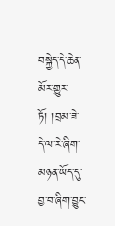བསྐྱེད་དེ་ཆེན་མོར་གྱུར་ཏོ། །བྲམ་ཟེ་དེ་ལ་རེ་ཞིག་མཉན་ཡོད་དུ་བྱ་བ་ཞིག་བྱུང་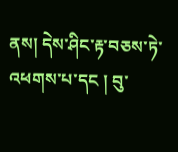ནས། དེས་ཤིང་རྟ་བཅས་ཏེ་འཕགས་པ་དང ། བུ་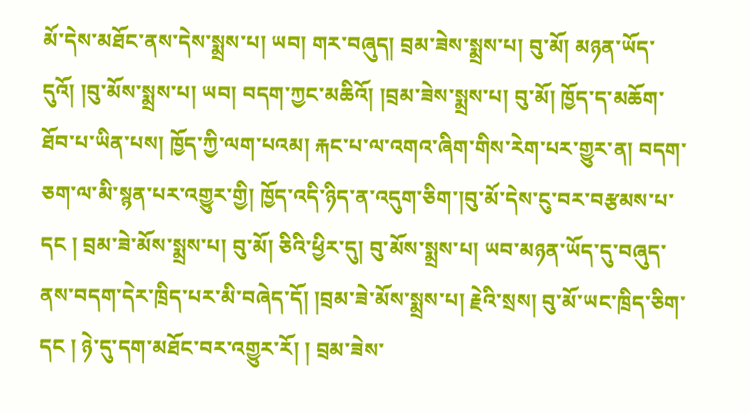མོ་དེས་མཐོང་ནས་དེས་སྨྲས་པ། ཡབ། གར་བཞུད། བྲམ་ཟེས་སྨྲས་པ། བུ་མོ། མཉན་ཡོད་དུའོ། །བུ་མོས་སྨྲས་པ། ཡབ། བདག་ཀྱང་མཆིའོ། །བྲམ་ཟེས་སྨྲས་པ། བུ་མོ། ཁྱོད་ད་མཆོག་ཐོབ་པ་ཡིན་པས། ཁྱོད་ཀྱི་ལག་པའམ། རྐང་པ་ལ་འགའ་ཞིག་གིས་རེག་པར་གྱུར་ན། བདག་ཅག་ལ་མི་སྙན་པར་འགྱུར་གྱི། ཁྱོད་འདི་ཉིད་ན་འདུག་ཅིག་།བུ་མོ་དེས་ངུ་བར་བརྩམས་པ་དང ། བྲམ་ཟེ་མོས་སྨྲས་པ། བུ་མོ། ཅིའི་ཕྱིར་དུ། བུ་མོས་སྨྲས་པ། ཡབ་མཉན་ཡོད་དུ་བཞུད་ནས་བདག་དེར་ཁྲིད་པར་མི་བཞེད་དོ། །བྲམ་ཟེ་མོས་སྨྲས་པ། རྗེའི་སྲས། བུ་མོ་ཡང་ཁྲིད་ཅིག་དང ། ཉེ་དུ་དག་མཐོང་བར་འགྱུར་རོ། ། བྲམ་ཟེས་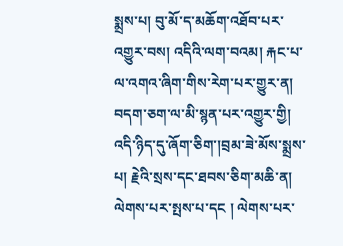སྨྲས་པ། བུ་མོ་ད་མཆོག་འཐོབ་པར་འགྱུར་བས། འདིའི་ལག་བའམ། རྐང་པ་ལ་འགའ་ཞིག་གིས་རེག་པར་གྱུར་ན། བདག་ཅག་ལ་མི་སྙན་པར་འགྱུར་གྱི། འདི་ཉིད་དུ་ཞོག་ཅིག་།བྲམ་ཟེ་མོས་སྨྲས་པ། རྗེའི་སྲས་དང་ཐབས་ཅིག་མཆི་ན། ལེགས་པར་སྤས་པ་དང ། ལེགས་པར་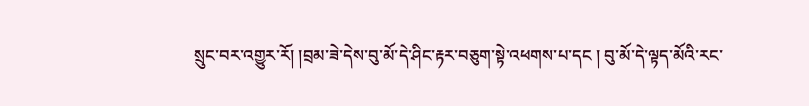སྲུང་བར་འགྱུར་རོ། །བྲམ་ཟེ་དེས་བུ་མོ་དེ་ཤིང་རྟར་བཅུག་སྟེ་འཕགས་པ་དང ། བུ་མོ་དེ་ལྟད་མོའི་རང་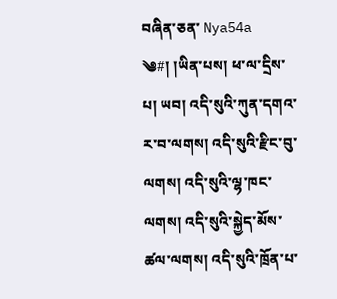བཞིན་ཅན་ Nya54a ༄#། །ཡིན་པས། ཕ་ལ་དྲིས་པ། ཡབ། འདི་སུའི་ཀུན་དགའ་ར་བ་ལགས། འདི་སུའི་རྫིང་བུ་ལགས། འདི་སུའི་ལྷ་ཁང་ལགས། འདི་སུའི་སྐྱེད་མོས་ཚལ་ལགས། འདི་སུའི་ཁྲོན་པ་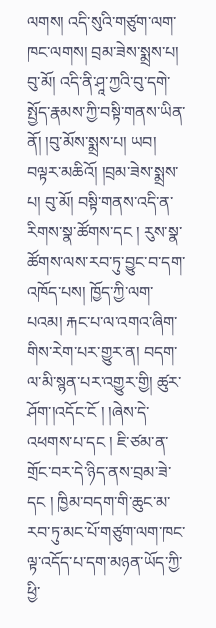ལགས། འདི་སུའི་གཙུག་ལག་ཁང་ལགས། བྲམ་ཟེས་སྨྲས་པ། བུ་མོ། འདི་ནི་ཤཱ་ཀྱའི་བུ་དགེ་སྤྱོད་རྣམས་ཀྱི་བསྟི་གནས་ཡིན་ནོ། །བུ་མོས་སྨྲས་པ། ཡབ། བལྟར་མཆིའོ། །བྲམ་ཟེས་སྨྲས་པ། བུ་མོ། བསྟི་གནས་འདི་ན་རིགས་སྣ་ཚོགས་དང ། རུས་སྣ་ཚོགས་ལས་རབ་ཏུ་བྱུང་བ་དག་འཁོད་པས། ཁྱོད་ཀྱི་ལག་པའམ། རྐང་པ་ལ་འགའ་ཞིག་གིས་རེག་པར་གྱུར་ན། བདག་ལ་མི་སྙན་པར་འགྱུར་གྱི། ཚུར་ཤོག་།འདོང་ངོ ། །ཞེས་དེ་འཕགས་པ་དང ། ཇི་ཙམ་ན་གྲོང་བར་དེ་ཉིད་ནས་བྲམ་ཟེ་དང ། ཁྱིམ་བདག་གི་ཆུང་མ་རབ་ཏུ་མང་པོ་གཙུག་ལག་ཁང་ལྟ་འདོད་པ་དག་མཉན་ཡོད་ཀྱི་ཕྱི་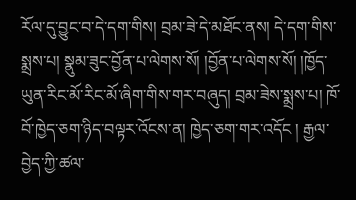རོལ་དུ་བྱུང་བ་དེ་དག་གིས། བྲམ་ཟེ་དེ་མཐོང་ནས། དེ་དག་གིས་སྨྲས་པ། སྣུམ་ཟུང་བྱོན་པ་ལེགས་སོ། །བྱོན་པ་ལེགས་སོ། །ཁྱོད་ཡུན་རིང་མོ་རིང་མོ་ཞིག་གིས་གར་བཞུད། བྲམ་ཟེས་སྨྲས་པ། ཁོ་བོ་ཁྱེད་ཅག་ཉིད་བལྟར་འོངས་ན། ཁྱེད་ཅག་གར་འདོང ། རྒྱལ་བྱེད་ཀྱི་ཚལ་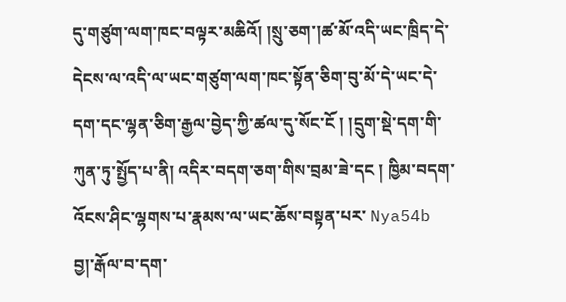དུ་གཙུག་ལག་ཁང་བལྟར་མཆིའོ། །སྲུ་ཅག་།ཚ་མོ་འདི་ཡང་ཁྲིད་དེ་དེངས་ལ་འདི་ལ་ཡང་གཙུག་ལག་ཁང་སྟོན་ཅིག་བུ་མོ་དེ་ཡང་དེ་དག་དང་ལྷན་ཅིག་རྒྱལ་བྱེད་ཀྱི་ཚལ་དུ་སོང་ངོ ། །དྲུག་སྡེ་དག་གི་ཀུན་ཏུ་སྤྱོད་པ་ནི། འདིར་བདག་ཅག་གིས་བྲམ་ཟེ་དང ། ཁྱིམ་བདག་འོངས་ཤིང་ལྷགས་པ་རྣམས་ལ་ཡང་ཆོས་བསྟན་པར་ Nya54b བྱ།་རྒོལ་བ་དག་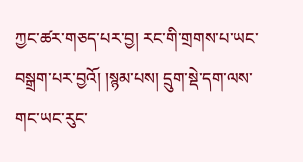ཀྱང་ཚར་གཅད་པར་བྱ། རང་གི་གྲགས་པ་ཡང་བསྒྲག་པར་བྱའོ། །སྙམ་པས། དྲུག་སྡེ་དག་ལས་གང་ཡང་རུང་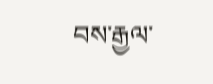བས་རྒྱལ་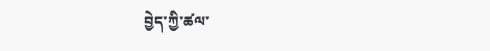བྱེད་ཀྱི་ཚལ་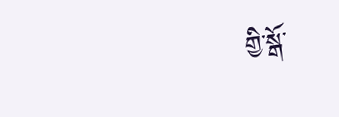གྱི་སྒོ་